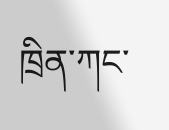ཁྲིན་ཀང་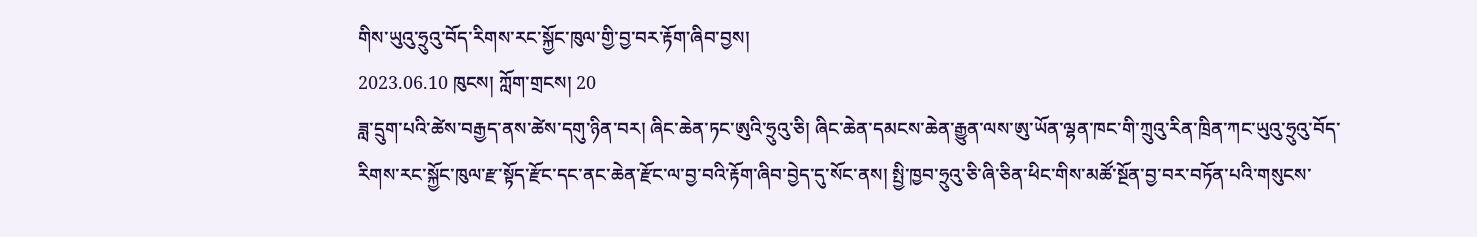གིས་ཡུའུ་ཧྲུའུ་བོད་རིགས་རང་སྐྱོང་ཁུལ་གྱི་བྱ་བར་རྟོག་ཞིབ་བྱས།
2023.06.10 ཁུངས། ཀློག་གྲངས། 20
ཟླ་དྲུག་པའི་ཚེས་བརྒྱད་ནས་ཚེས་དགུ་ཉིན་བར། ཞིང་ཆེན་ཏང་ཨུའི་ཧྲུའུ་ཅི། ཞིང་ཆེན་དམངས་ཆེན་རྒྱུན་ལས་ཨུ་ཡོན་ལྷན་ཁང་གི་ཀྲུའུ་རིན་ཁྲིན་ཀང་ཡུའུ་ཧྲུའུ་བོད་རིགས་རང་སྐྱོང་ཁུལ་རྫ་སྟོད་རྫོང་དང་ནང་ཆེན་རྫོང་ལ་བྱ་བའི་རྟོག་ཞིབ་བྱེད་དུ་སོང་ནས། སྤྱི་ཁྱབ་ཧྲུའུ་ཅི་ཞི་ཅིན་ཕིང་གིས་མཚོ་སྔོན་བྱ་བར་བཏོན་པའི་གསུངས་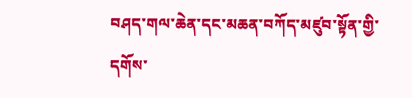བཤད་གལ་ཆེན་དང་མཆན་བཀོད་མཛུབ་སྟོན་གྱི་དགོས་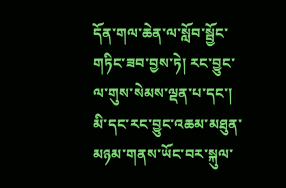དོན་གལ་ཆེན་ལ་སློབ་སྦྱོང་གཏིང་ཟབ་བྱས་ཏེ། རང་བྱུང་ལ་གུས་སེམས་ལྡན་པ་དང་། མི་དང་རང་བྱུང་འཆམ་མཐུན་མཉམ་གནས་ཡོང་བར་སྐུལ་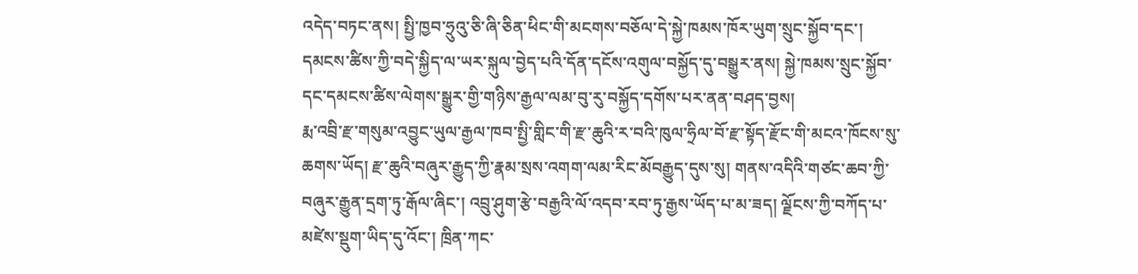འདེད་བཏང་ནས། སྤྱི་ཁྱབ་ཧྲུའུ་ཅི་ཞི་ཅིན་ཕིང་གི་མངགས་བཅོལ་དེ་སྐྱེ་ཁམས་ཁོར་ཡུག་སྲུང་སྐྱོབ་དང་། དམངས་ཚིས་ཀྱི་བདེ་སྐྱིད་ལ་ཡར་སྐུལ་བྱེད་པའི་དོན་དངོས་འགུལ་བསྐྱོད་དུ་བསྒྱུར་ནས། སྐྱེ་ཁམས་སྲུང་སྐྱོབ་དང་དམངས་ཚིས་ལེགས་སྒྱུར་གྱི་གཉིས་རྒྱལ་ལམ་བུ་རུ་བསྐྱོད་དགོས་པར་ནན་བཤད་བྱས།
རྨ་འབྲི་རྫ་གསུམ་འབྱུང་ཡུལ་རྒྱལ་ཁབ་སྤྱི་གླིང་གི་རྫ་ཆུའི་ར་བའི་ཁུལ་ཧྲིལ་བོ་རྫ་སྟོད་རྫོང་གི་མངའ་ཁོངས་སུ་ཆགས་ཡོད། རྫ་ཆུའི་བཞུར་རྒྱུད་ཀྱི་རྣམ་སྲས་འགག་ལམ་རིང་མོབརྒྱུད་དུས་སུ། གནས་འདིའི་གཙང་ཆབ་ཀྱི་བཞུར་རྒྱུན་དྲག་ཏུ་རྒོལ་ཞིང་། འབྲུ་ཤུག་རྩེ་བརྒྱའི་ལོ་འདབ་རབ་ཏུ་རྒྱས་ཡོད་པ་མ་ཟད། ལྗོངས་ཀྱི་བཀོད་པ་མཛེས་སྡུག་ཡིད་དུ་འོང་། ཁྲིན་ཀང་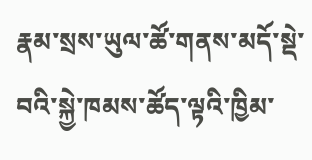རྣམ་སྲས་ཡུལ་ཚོ་གནས་མདོ་སྡེ་བའི་སྐྱེ་ཁམས་ཚོད་ལྟའི་ཁྱིམ་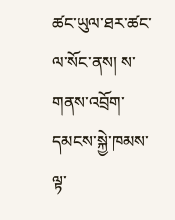ཚང་ཡུལ་ཐར་ཚང་ལ་སོང་ནས། ས་གནས་འབྲོག་དམངས་སྐྱེ་ཁམས་ལྟ་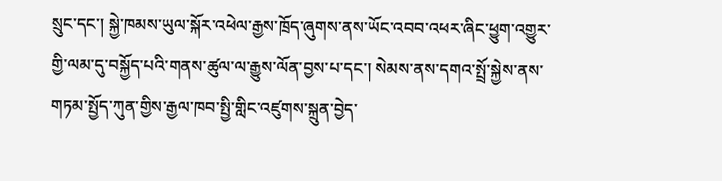སྲུང་དང་། སྐྱེ་ཁམས་ཡུལ་སྐོར་འཕེལ་རྒྱས་ཁྲོད་ཞུགས་ནས་ཡོང་འབབ་འཕར་ཞིང་ཕྱུག་འགྱུར་གྱི་ལམ་དུ་བསྐྱོད་པའི་གནས་ཚུལ་ལ་རྒྱུས་ལོན་བྱས་པ་དང་། སེམས་ནས་དགའ་སྤྲོ་སྐྱེས་ནས་གཏམ་སྤྱོད་ཀུན་གྱིས་རྒྱལ་ཁབ་སྤྱི་གླིང་འཛུགས་སྐྲུན་བྱེད་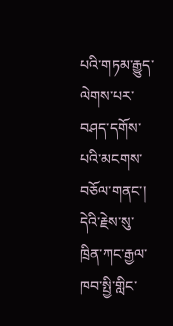པའི་གཏམ་རྒྱུད་ལེགས་པར་བཤད་དགོས་པའི་མངགས་བཅོལ་གནང་། དེའི་རྗེས་སུ་ཁྲིན་ཀང་རྒྱལ་ཁབ་སྤྱི་གླིང་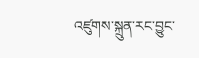འཛུགས་སྐྲུན་རང་བྱུང་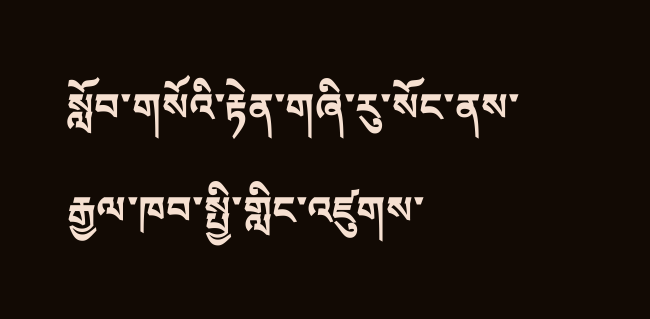སློབ་གསོའི་རྟེན་གཞི་རུ་སོང་ནས་རྒྱལ་ཁབ་སྤྱི་གླིང་འཛུགས་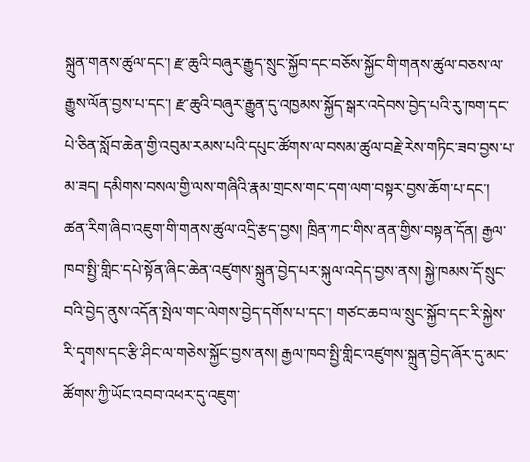སྐྲུན་གནས་ཚུལ་དང་། རྫ་ཆུའི་བཞུར་རྒྱུད་སྲུང་སྐྱོབ་དང་བཅོས་སྐྱོང་གི་གནས་ཚུལ་བཅས་ལ་རྒྱུས་ལོན་བྱས་པ་དང་། རྫ་ཆུའི་བཞུར་རྒྱུན་དུ་འཁྱམས་སྐྱོད་སྒར་འདེབས་བྱེད་པའི་རུ་ཁག་དང་པེ་ཅིན་སློབ་ཆེན་གྱི་འབུམ་རམས་པའི་དཔུང་ཚོགས་ལ་བསམ་ཚུལ་བརྗེ་རེས་གཏིང་ཟབ་བྱས་པ་མ་ཟད། དམིགས་བསལ་གྱི་ལས་གཞིའི་རྣམ་གྲངས་གང་དག་ལག་བསྟར་བྱས་ཆོག་པ་དང་། ཚན་རིག་ཞིབ་འཇུག་གི་གནས་ཚུལ་འདྲི་རྩད་བྱས། ཁྲིན་ཀང་གིས་ནན་གྱིས་བསྟན་དོན། རྒྱལ་ཁབ་སྤྱི་གླིང་དཔེ་སྟོན་ཞིང་ཆེན་འཛུགས་སྐྲུན་བྱེད་པར་སྐུལ་འདེད་བྱས་ནས། སྐྱེ་ཁམས་དོ་སྲུང་བའི་བྱེད་ནུས་འདོན་སྤེལ་གང་ལེགས་བྱེད་དགོས་པ་དང་། གཙང་ཆབ་ལ་སྲུང་སྐྱོབ་དང་རི་སྐྱེས་རི་དྭགས་དང་རྩི་ཤིང་ལ་གཅེས་སྐྱོང་བྱས་ནས། རྒྱལ་ཁབ་སྤྱི་གླིང་འཛུགས་སྐྲུན་བྱེད་ཞོར་དུ་མང་ཚོགས་ཀྱི་ཡོང་འབབ་འཕར་དུ་འཇུག་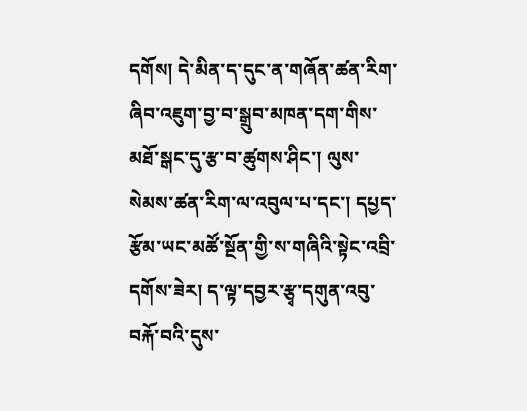དགོས། དེ་མིན་ད་དུང་ན་གཞོན་ཚན་རིག་ཞིབ་འཇུག་བྱ་བ་སྒྲུབ་མཁན་དག་གིས་མཐོ་སྒང་དུ་རྩ་བ་ཚུགས་ཤིང་། ལུས་སེམས་ཚན་རིག་ལ་འབུལ་པ་དང་། དཔྱད་རྩོམ་ཡང་མཚོ་སྔོན་གྱི་ས་གཞིའི་སྟེང་འབྲི་དགོས་ཟེར། ད་ལྟ་དབྱར་རྩྭ་དགུན་འབུ་བརྐོ་བའི་དུས་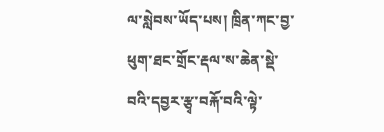ལ་སླེབས་ཡོད་པས། ཁྲིན་ཀང་བྱ་ཕུག་ཐང་གྲོང་རྡལ་ས་ཆེན་སྡེ་བའི་དབྱར་རྩྭ་བརྐོ་བའི་ལྟེ་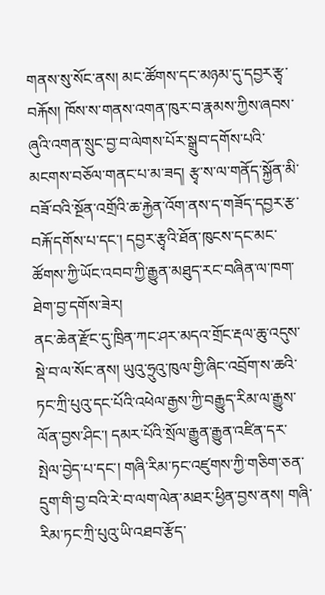གནས་སུ་སོང་ནས། མང་ཚོགས་དང་མཉམ་དུ་དབྱར་རྩྭ་བརྐོས། ཁོས་ས་གནས་འགན་ཁུར་བ་རྣམས་ཀྱིས་ཞབས་ཞུའི་འགན་སྲུང་བྱ་བ་ལེགས་པོར་སྒྲུབ་དགོས་པའི་མངགས་བཅོལ་གནང་པ་མ་ཟད། རྩྭ་ས་ལ་གནོད་སྐྱོན་མི་བཟོ་བའི་སྔོན་འགྲོའི་ཆ་རྐྱེན་འོག་ནས་ད་གཟོད་དབྱར་རྩ་བརྐོ་དགོས་པ་དང་། དབྱར་རྩྭའི་ཐོན་ཁུངས་དང་མང་ཚོགས་ཀྱི་ཡོང་འབབ་ཀྱི་རྒྱུན་མཐུད་རང་བཞིན་ལ་ཁག་ཐེག་བྱ་དགོས་ཟེར།
ནང་ཆེན་རྫོང་དུ་ཁྲིན་ཀང་ཤར་མདའ་གྲོང་རྡལ་ཆུ་འདུས་སྡེ་བ་ལ་སོང་ནས། ཡུའུ་ཧྲུའུ་ཁུལ་གྱི་ཞིང་འབྲོག་ས་ཆའི་ཏང་ཀྲི་པུའུ་དང་པོའི་འཕེལ་རྒྱས་ཀྱི་བརྒྱུད་རིམ་ལ་རྒྱུས་ལོན་བྱས་ཤིང་། དམར་པོའི་སྲོལ་རྒྱུན་རྒྱུན་འཛིན་དར་སྤེལ་བྱེད་པ་དང་། གཞི་རིམ་ཏང་འཛུགས་ཀྱི་གཅིག་ཅན་དྲུག་གི་བྱ་བའི་རེ་བ་ལག་ལེན་མཐར་ཕྱིན་བྱས་ནས། གཞི་རིམ་ཏང་ཀྲི་པུའུ་ཡི་འཐབ་རྩོད་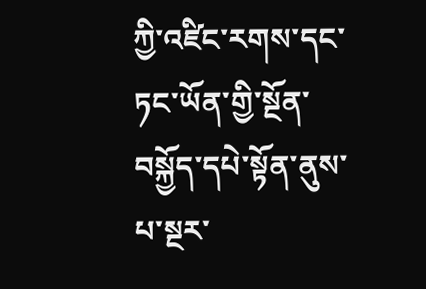ཀྱི་འཛིང་རགས་དང་ཏང་ཡོན་གྱི་སྔོན་བསྐྱོད་དཔེ་སྟོན་ནུས་པ་སྔར་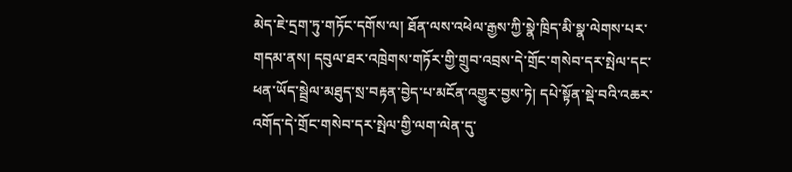མེད་ཇེ་དྲག་ཏུ་གཏོང་དགོས་ལ། ཐོན་ལས་འཕེལ་རྒྱས་ཀྱི་སྣེ་ཁྲིད་མི་སྣ་ལེགས་པར་གདམ་ནས། དབུལ་ཐར་འཁྲེགས་གཏོར་གྱི་གྲུབ་འབྲས་དེ་གྲོང་གསེབ་དར་སྤེལ་དང་ཕན་ཡོད་སྦྲེལ་མཐུད་སྲ་བརྟན་བྱེད་པ་མངོན་འགྱུར་བྱས་ཏེ། དཔེ་སྟོན་སྡེ་བའི་འཆར་འགོད་དེ་གྲོང་གསེབ་དར་སྤེལ་གྱི་ལག་ལེན་དུ་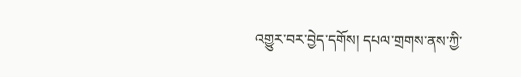འགྱུར་བར་བྱེད་དགོས། དཔལ་གྲགས་ནས་ཀྱི་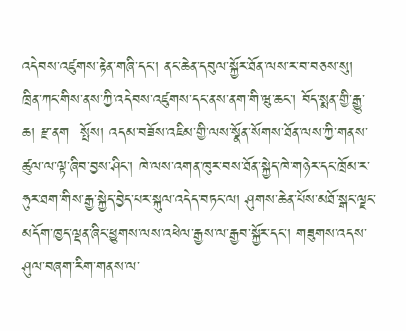འདེབས་འཛུགས་རྟེན་གཞི་དང་། ནང་ཆེན་དབུལ་སྐྱོར་ཐོན་ལས་ར་བ་བཅས་སུ། ཁྲིན་ཀང་གིས་ནས་ཀྱི་འདེབས་འཛུགས་དང་ནས་ནག་གི་ཝུ་ཆང་། བོད་སྨན་གྱི་རྒྱུ་ཆ། རྫ་ནག  སྤོས། འདམ་བཟོས་འཇིམ་གྱི་ལས་སྣོན་སོགས་ཐོན་ལས་ཀྱི་གནས་ཚུལ་ལ་ལྟ་ཞིབ་བྱས་ཤིང་། ཁེ་ལས་འགན་ཁུར་བས་ཐོན་སྐྱེད་ཁེ་གཉེར་དང་ཁྲོམ་ར་ཧུར་ཐག་གིས་རྒྱ་སྐྱེད་བྱེད་པར་སྐུལ་འདེད་བཏང་ལ། ཤུགས་ཆེན་པོས་མཐོ་སྒང་ལྗང་མདོག་ཁྱད་ལྡན་ཞིང་ཕྱུགས་ལས་འཕེལ་རྒྱས་ལ་རྒྱབ་སྐྱོར་དང་། གཟུགས་འདས་ཤུལ་བཞག་རིག་གནས་ལ་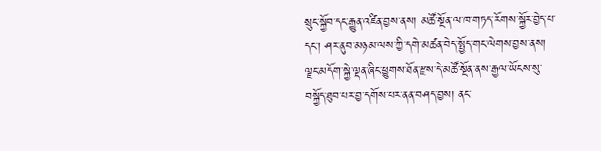སྲུང་སྐྱོབ་དང་རྒྱུན་འཛིན་བྱས་ནས། མཚོ་སྔོན་ལ་ཁ་གཏད་རོགས་སྐྱོར་བྱེད་པ་དང་། ཤར་ནུབ་མཉམ་ལས་ཀྱི་དགེ་མཚན་བེད་སྤྱོད་གང་ལེགས་བྱས་ནས། ལྗང་མདོག་སྐྱེ་ལྡན་ཞིང་ཕྱུགས་ཐོན་རྫས་དེ་མཚོ་སྔོན་ནས་རྒྱལ་ཡོངས་སུ་བསྐྱོད་ཐུབ་པར་བྱ་དགོས་པར་ནན་བཤད་བྱས། ནང་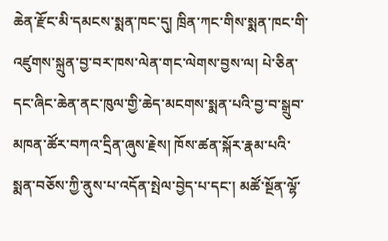ཆེན་རྫོང་མི་དམངས་སྨན་ཁང་དུ། ཁྲིན་ཀང་གིས་སྨན་ཁང་གི་འཛུགས་སྐྲུན་བྱ་བར་ཁས་ལེན་གང་ལེགས་བྱས་ལ། པེ་ཅིན་དང་ཞིང་ཆེན་ནང་ཁུལ་གྱི་ཆེད་མངགས་སྨན་པའི་བྱ་བ་སྒྲུབ་མཁན་ཚོར་བཀའ་དྲིན་ཞུས་རྗེས། ཁོས་ཚན་སྐོར་རྣམ་པའི་སྨན་བཅོས་ཀྱི་ནུས་པ་འདོན་སྤེལ་བྱེད་པ་དང་། མཚོ་སྔོན་ལྷོ་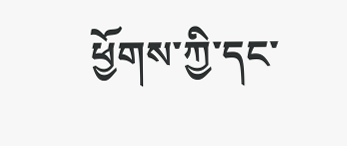ཕྱོགས་ཀྱི་དང་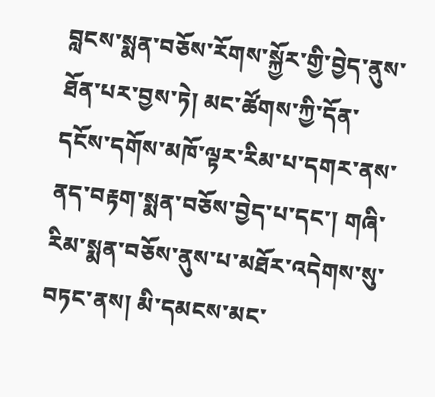བླངས་སྨན་བཅོས་རོགས་སྐྱོར་གྱི་བྱེད་ནུས་ཐོན་པར་བྱས་ཏེ། མང་ཚོགས་ཀྱི་དོན་དངོས་དགོས་མཁོ་ལྟར་རིམ་པ་དགར་ནས་ནད་བརྟག་སྨན་བཅོས་བྱེད་པ་དང་། གཞི་རིམ་སྨན་བཅོས་ནུས་པ་མཐོར་འདེགས་སུ་བཏང་ནས། མི་དམངས་མང་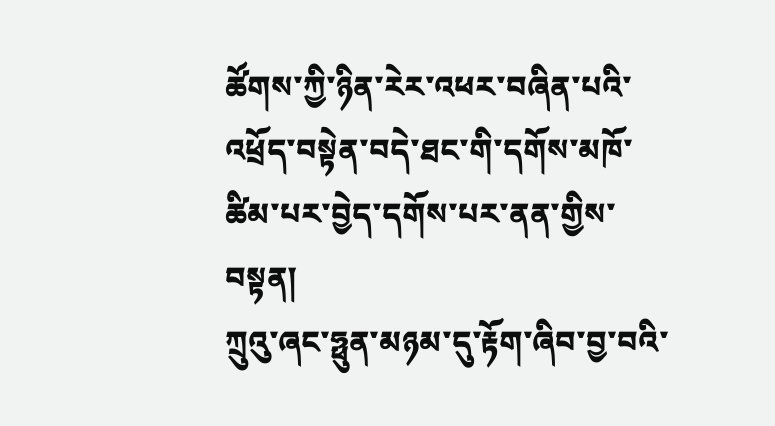ཚོགས་ཀྱི་ཉིན་རེར་འཕར་བཞིན་པའི་འཕྲོད་བསྟེན་བདེ་ཐང་གི་དགོས་མཁོ་ཚིམ་པར་བྱེད་དགོས་པར་ནན་གྱིས་བསྟན།
ཀྲུའུ་ཞང་ཧྥུན་མཉམ་དུ་རྟོག་ཞིབ་བྱ་བའི་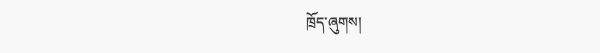ཁྲོད་ཞུགས།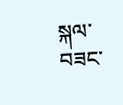སྐལ་བཟང་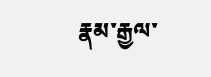རྣམ་རྒྱལ་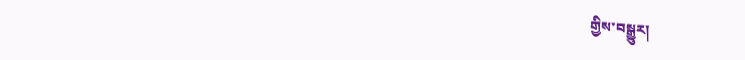གྱིས་བསྒྱུར།